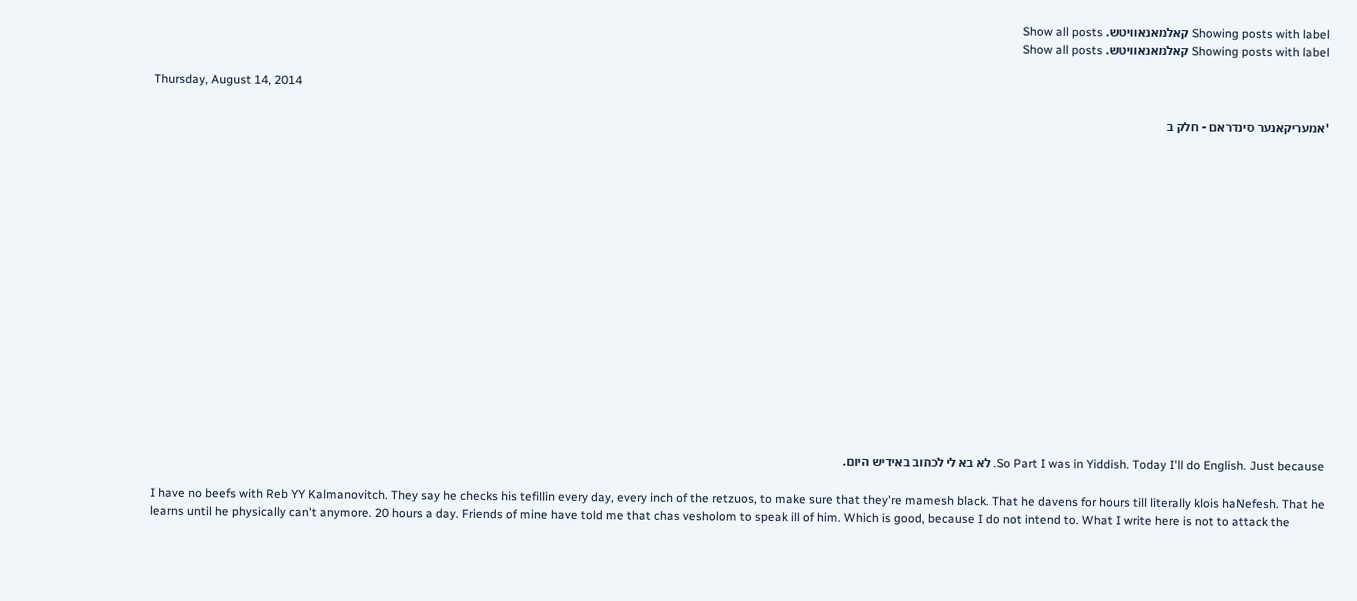Showing posts with label קאלמאנאוויטש. Show all posts
Showing posts with label קאלמאנאוויטש. Show all posts

Thursday, August 14, 2014

'אמעריקאנער סינדראם - חלק ב

















So Part I was in Yiddish. Today I'll do English. Just because. לא בא לי לכתוב באידיש היום.

I have no beefs with Reb YY Kalmanovitch. They say he checks his tefillin every day, every inch of the retzuos, to make sure that they're mamesh black. That he davens for hours till literally klois haNefesh. That he learns until he physically can't anymore. 20 hours a day. Friends of mine have told me that chas vesholom to speak ill of him. Which is good, because I do not intend to. What I write here is not to attack the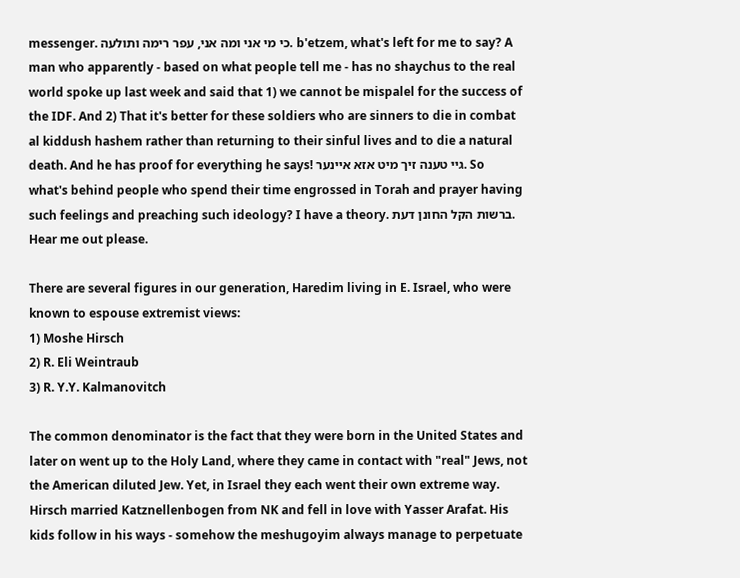messenger. כי מי אני ומה אני, עפר רימה ותולעה. b'etzem, what's left for me to say? A man who apparently - based on what people tell me - has no shaychus to the real world spoke up last week and said that 1) we cannot be mispalel for the success of the IDF. And 2) That it's better for these soldiers who are sinners to die in combat al kiddush hashem rather than returning to their sinful lives and to die a natural death. And he has proof for everything he says! גיי טענה זיך מיט אזא איינער. So what's behind people who spend their time engrossed in Torah and prayer having such feelings and preaching such ideology? I have a theory. ברשות הקל החונן דעת. Hear me out please.

There are several figures in our generation, Haredim living in E. Israel, who were known to espouse extremist views:
1) Moshe Hirsch
2) R. Eli Weintraub
3) R. Y.Y. Kalmanovitch

The common denominator is the fact that they were born in the United States and later on went up to the Holy Land, where they came in contact with "real" Jews, not the American diluted Jew. Yet, in Israel they each went their own extreme way. Hirsch married Katznellenbogen from NK and fell in love with Yasser Arafat. His kids follow in his ways - somehow the meshugoyim always manage to perpetuate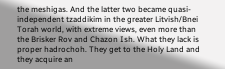the meshigas. And the latter two became quasi-independent tzaddikim in the greater Litvish/Bnei Torah world, with extreme views, even more than the Brisker Rov and Chazon Ish. What they lack is proper hadrochoh. They get to the Holy Land and they acquire an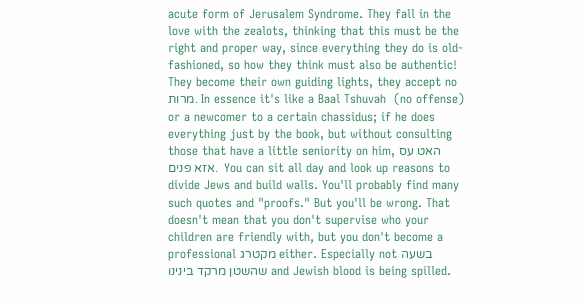acute form of Jerusalem Syndrome. They fall in the love with the zealots, thinking that this must be the right and proper way, since everything they do is old-fashioned, so how they think must also be authentic! They become their own guiding lights, they accept no מרות. In essence it's like a Baal Tshuvah  (no offense) or a newcomer to a certain chassidus; if he does everything just by the book, but without consulting those that have a little seniority on him, האט עס אזא פנים.  You can sit all day and look up reasons to divide Jews and build walls. You'll probably find many such quotes and "proofs." But you'll be wrong. That doesn't mean that you don't supervise who your children are friendly with, but you don't become a professional מקטרג either. Especially not בשעה שהשטן מרקד בינינו and Jewish blood is being spilled.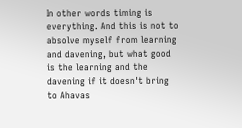In other words timing is everything. And this is not to absolve myself from learning and davening, but what good is the learning and the davening if it doesn't bring to Ahavas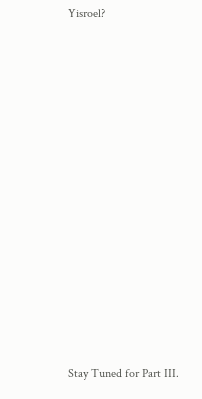Yisroel?
















Stay Tuned for Part III.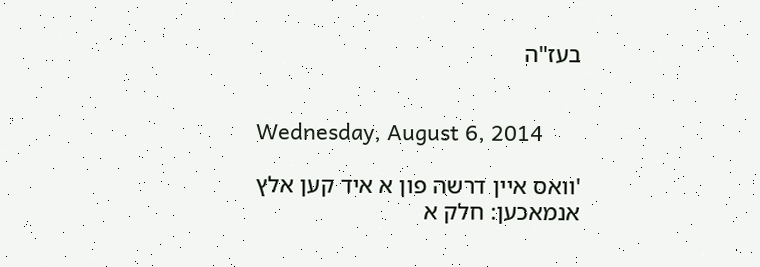בעז"ה


Wednesday, August 6, 2014

'וואס איין דרשה פון א איד קען אלץ אנמאכען: חלק א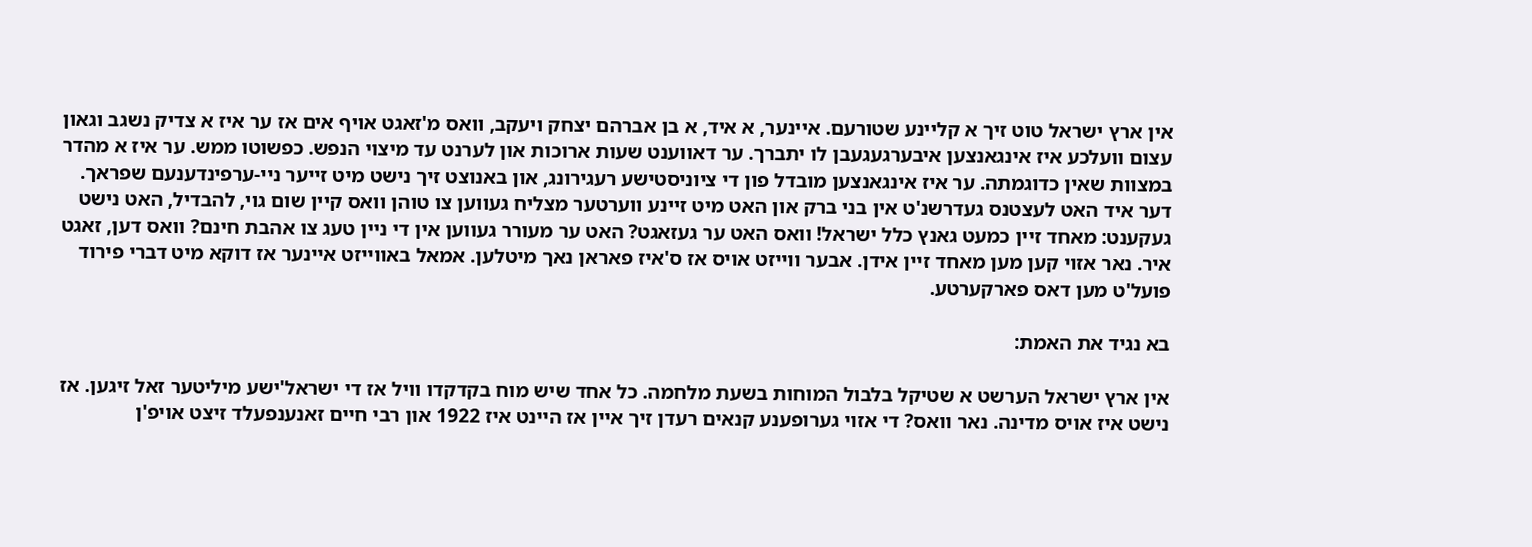אין ארץ ישראל טוט זיך א קליינע שטורעם. איינער, א איד, א בן אברהם יצחק ויעקב, וואס מ'זאגט אויף אים אז ער איז א צדיק נשגב וגאון עצום וועלכע איז אינגאנצען איבערגעגעבן לו יתברך. ער דאווענט שעות ארוכות און לערנט עד מיצוי הנפש. כפשוטו ממש. ער איז א מהדר במצוות שאין כדוגמתה. ער איז אינגאנצען מובדל פון די ציוניסטישע רעגירונג, און באנוצט זיך נישט מיט זייער ניי-ערפינדענעם שפראך. דער איד האט לעצטנס געדרשנ'ט אין בני ברק און האט מיט זיינע ווערטער מצליח געווען צו טוהן וואס קיין שום גוי, להבדיל, האט נישט געקענט: מאחד זיין כמעט גאנץ כלל ישראל! וואס האט ער געזאגט? האט ער מעורר געווען אין די ניין טעג צו אהבת חינם? וואס דען, זאגט איר. נאר אזוי קען מען מאחד זיין אידן. אבער ווייזט אויס אז ס'איז פאראן נאך מיטלען. אמאל באווייזט איינער אז דוקא מיט דברי פירוד פועל'ט מען דאס פארקערטע.

בא נגיד את האמת:

אין ארץ ישראל הערשט א שטיקל בלבול המוחות בשעת מלחמה. כל אחד שיש מוח בקדקדו וויל אז די ישראל'ישע מיליטער זאל זיגען. אז נישט איז אויס מדינה. נאר וואס? די אזוי גערופענע קנאים רעדן זיך איין אז היינט איז 1922 און רבי חיים זאנענפעלד זיצט אויפ'ן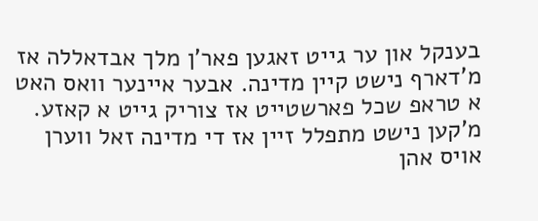בענקל און ער גייט זאגען פאר'ן מלך אבדאללה אז מ'דארף נישט קיין מדינה. אבער איינער וואס האט א טראפ שכל פארשטייט אז צוריק גייט א קאזע. מ'קען נישט מתפלל זיין אז די מדינה זאל ווערן אויס אהן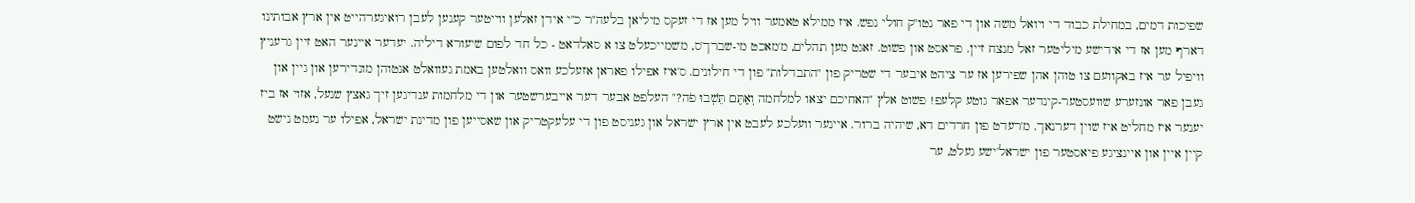שפיכות דמים, במחילת כבוד די ויואל משה און די פאר נטו"ק חולי נפש. איז ממילא טאמער וויל מען אז די זעקס מיליאן בלעה"ר כ"י אידן זאלען ווייטער קענען לעבן רואיגערהייט אין ארץ אבותינו דארף מען אז די אידישע מיליטער זאל מנצח זיין. פראסט און פשוט. זאגט מען תהלים, מ'מאכט מי-שברך'ס, מ'שמייכעלט צו א סאלדאט - כל חד לפום שיעורא דיליה. יעדער איינער האט זיין גרעניץ וויפיל ער איז באקוועם צו טוהן אהן שפירען אז ער ציהט איבער די שטריק פון "התבדלות" פון די חילונים. ס'איז אפילו פאראן אזעלכע וואס וואלטען באמת געוואלט אנטוהן מונדירען און גיין און געבן פאר אונזערע שוועסטער-קינדער אפאר גוטע קלעפ! פשוט אלץ "האחיכם יצאו למלחמה וְאַתֶּם תֵּשְׁבוּ פֹה?" העלפט אבער דער אייבערשטער און די מלחמות ענדיגען זיך גאצץ שנעל, אזוי אז ביז יענער איז מחליט איז שוין דערנאך. מ'רעדט פון חרדים דא, שיהיה ברור. איינער וועלכע לעבט אין ארץ ישראל און געניסט פון די עלעקטריק און שאסייען פון מדינת ישראל, אפילו ער נעמט נישט קיין איין און איינציגע פיאסטער פון ישראל'ישע געלט, ער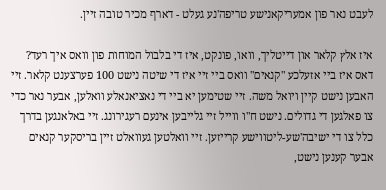לעבט נאר פון אמעריקאנישע טריפה'נע געלט - דארף מכיר טובה זיין.

איז אלץ קלאר און דייטליך, וואו, פונקט, איז די בלבול המוחות פון וואס איך רעד? דאס איז ביי אזעלכע "קנאים" וואס ביי זיי איז די שיטה נישט 100 פערצענט קלאר. זיי האבען נישט קיין ויואל משה. זיי שטימען יא ביי די נאציאנאלע וואלען, אבער נאר כדי צו פאלגען די גדולים. נישט ח"ו ווייל זיי גלייבען אינעם רעגירונג. זיי באלאנגען בדרך כלל צו די ישיבה'שע-ליטווישע קרייזען. זיי וואלטען געוואלט זיין בריסקער קנאים אבער קענען נישט,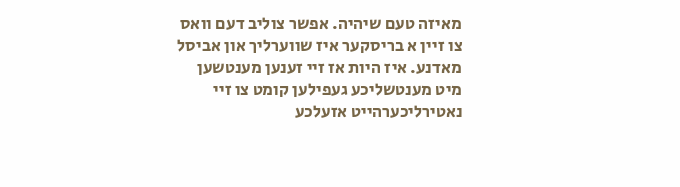מאיזה טעם שיהיה. אפשר צוליב דעם וואס צו זיין א בריסקער איז שווערליך און אביסל מאדנע. איז היות אז זיי זענען מענטשען מיט מענטשליכע געפילען קומט צו זיי נאטירליכערהייט אזעלכע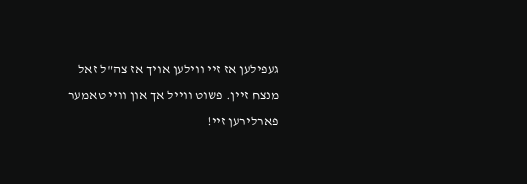געפילען אז זיי ווילען אויך אז צה"ל זאל מנצח זיין. פשוט ווייל אך און וויי טאמער פארלירען זיי!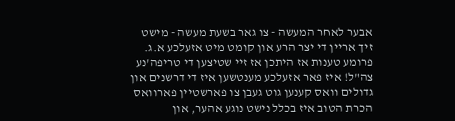אבער לאחר המעשה - צו גאר בשעת מעשה - מישט זיך אריין די יצר הרע און קומט מיט אזעלכע א.ג. פרומע טענות אז היתכן אז זיי שטיצען די טריפה'נע צה"ל! איז פאר אזעלכע מענטשען איז די דרשנים און גדולים וואס קענען גוט געבן צו פארשטיין פארוואס הכרת הטוב איז בכלל נישט נוגע אהער, און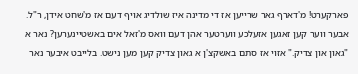פארקערט! מ'דארף גאר שרייען אז די מדינה איז שולדיג אויף דעם אז מ'שחט אידן, ר"ל. אבער ווער קען זאגען אזעלכע ווערטער אהן דעם וואס מ'זאל אים באשטיינערען? נאר א "גאון און צדיק." אזוי אז סתם באשקצ'ן א גאון צדיק קען מען נישט. בלייבט איבער נאר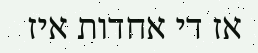אז די אחדות איז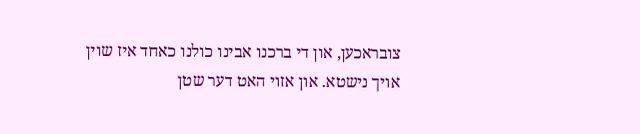צובראכען, און די ברכנו אבינו כולנו כאחד איז שוין אויך נישטא. און אזוי האט דער שטן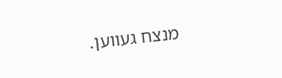מנצח געווען.